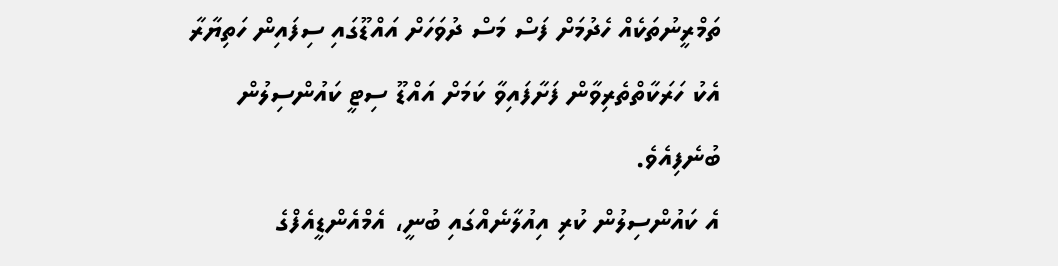ތަމްރީނުތަކެއް ހެދުމަށް ފަސް މަސް ދުވަހަށް އައްޑޫގައި ސިފައިން ހަތިޔާރާ އެކު ހަރަކާތްތެރިވާން ފަށާފައިވާ ކަމަށް އައްޑޫ ސިޓީ ކައުންސިލުން ބުނެފިއެވެ.
އެ ކައުންސިލުން ކުރި އިއުލާނެއްގައި ބުނީ، އެމްއެންޑީއެފްގެ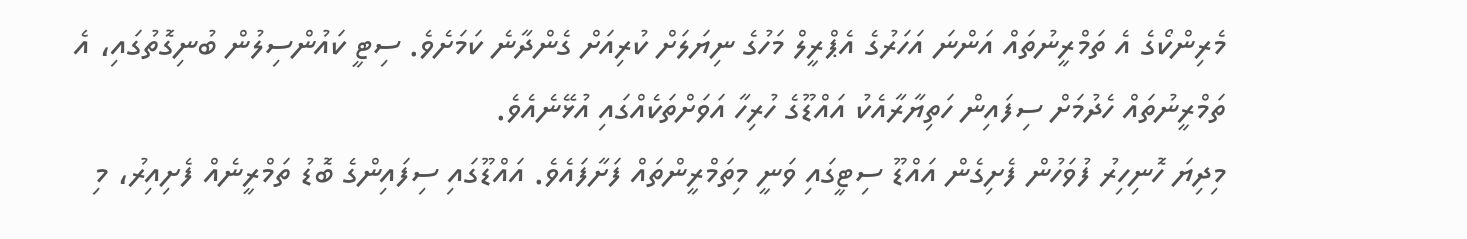މެރިންކޯގެ އެ ތަމްރީނުތައް އަންނަ އަހަރުގެ އެޕްރީލް މަހުގެ ނިޔަލަށް ކުރިއަށް ގެންދާނެ ކަމަށެވެ. ސިޓީ ކައުންސިލުން ބުނިގޮތުގައި، އެ ތަމްރީނުތައް ހެދުމަށް ސިފައިން ހަތިޔާރާއެކު އައްޑޫގެ ހުރިހާ އަވަށްތަކެއްގައި އުޅޭނެއެވެ.
މިދިޔަ ހޮނިހިރު ފުވަހުން ފެށިގެން އައްޑޫ ސިޓީގައި ވަނީ މިތަމްރީންތައް ފަށާފައެވެ. އައްޑޫގައި ސިފައިންގެ ބޮޑު ތަމްރީނެއް ފެށިއިރު، މި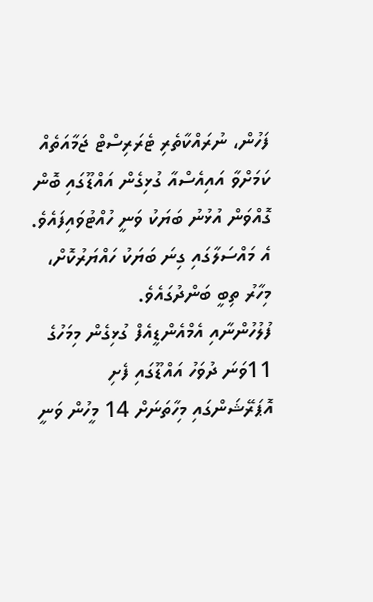ފަހުން، ނުރައްކާތެރި ޓެރަރިސްޓް ޖަމާއަތެއް ކަމަށްވާ އައިއެސްއާ ގުޅިގެން އައްޑޫގައި ބޮން ގޮއްވަން އުޅުނު ބަޔަކު ވަނީ ހުއްޓުވައިފައެވެ. އެ މައްސަލާގައި ގިނަ ބަޔަކު ހައްޔަރުކޮށް، މިހާރު ތިބީ ބަންދުގައެވެ.
ފުލުހުންނާއި އެމްއެންޑީއެފް ގުޅިގެން މިމަހުގެ 11ވަނަ ދުވަހު އައްޑޫގައި ފެށި އޮޕަރޭޝަންގައި މިހާތަނަށް 14 މީހުން ވަނީ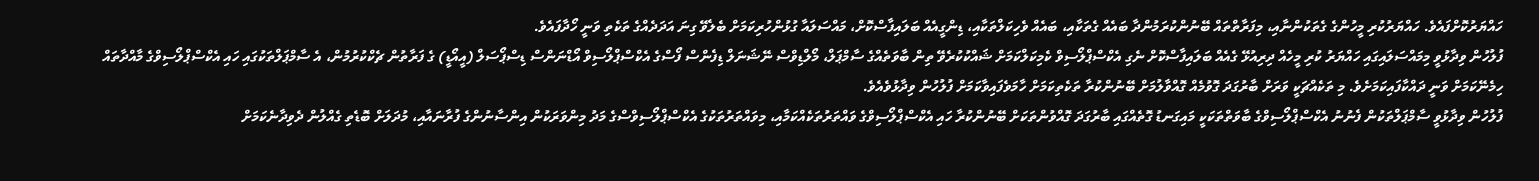ހައްޔަރުކޮށްފައެވެ. ހައްޔަރުކުރި މީހުންގެ ގެތަކުންނާއި، މިފަރާތްތައް ބޭނުންކުރަމުންދާ ބައެއް ގެތަކާއި، ބައެއް ވެހިކަލްތަކާއި، ޑިންގީއެއް ބަލައިފާސްކޮށް، މައްސަލައާ ގުޅުންހުރިކަމަށް ބެލެވޭ ގިނަ އަދަދެއްގެ ތަކެތި ވަނީ ހޯދާފައެވެ.
ފުލުހުން ވިދާޅުވީ މިމައްސަލައިގައި ހައްޔަރު ކުރި މީހެއް ދިރިއުޅޭ ގެއެއް ބަލައިފާސްކޮށް ނެގި އެކްސްޕްލޯސިވް ކެމިކަލްކަމަށް ޝައްކުކުރެވޭ ތިން ބާވަތެއްގެ ސާމްޕަލް، މޯލްޑިވްސް ނޭޝަނަލް ޑިފެންސް ފޯސްގެ އެކްސްޕްލޯސިވް އޯޑްނަންސް ޑިސްޕޯސަލް (އީއޯޑީ) ގެ ފަރާތުން ޗެކްކުރުމުން، އެ ސާމްޕަލްތަކުގައި ހައި އެކްސްޕްލޯސިވްގެ މާއްދާތައް ހިމެނޭކަމަށް ވަނީ ދައްކާފައިކަމަށެވެ. މި ތަކެއްޗަކީ ވަރަށް ބާރުގަދަ ގޮވުމެއް ގޮއްވާލުމަށް ބޭނުންކުރާ ތަކެތިކަމަށް ހާމަވެފައިވާކަމަށް ފުލުހުން ވިދާޅުވެއެވެ.
ފުލުހުން ވިދާޅުވީ ސާމްޕަލްތަކުން ފެނުނު އެކްސްޕްލޯސިވްގެ ބާވަތްތަކަކީ މައިގަނޑު ގޮތެއްގައި ބާރުގަދަ ގޮއްވުންތަކަށް ބޭނުންކުރާ ހައި އެކްސްޕްލޯސިވްގެ ވައްތަރުތަކެއްކަމާއި، މިވައްތަރުތަކުގެ އެކްސްޕްލޯސިވްސްގެ މަދު މިންވަރަކުން އިންސާނުންގެ ފުރާނައާއި، މުދަލަށް ބޮޑެތި ގެއްލުން ދެވިދާނެކަމަށް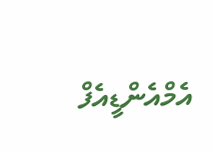އެމްއެންޑީއެފް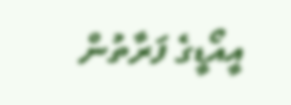އީއޯޑީގެ ފަރާތުން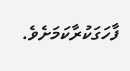ފާހަގަކުރާކަމަށެވެ.